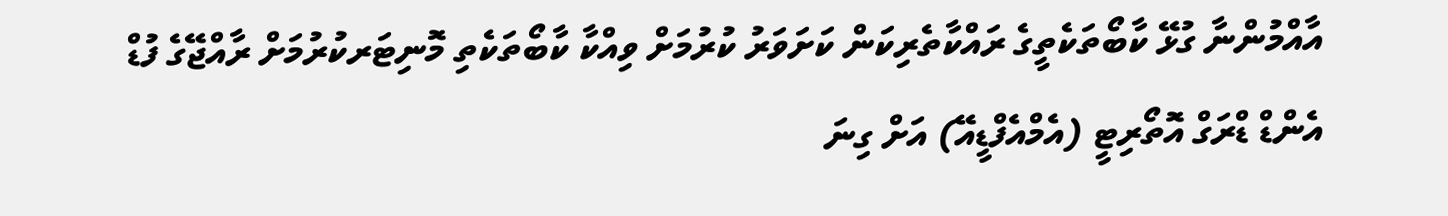އާއްމުންނާ ގުޅޭ ކާބޯތަކެތީގެ ރައްކާތެރިކަން ކަށަވަރު ކުރުމަށް ވިއްކާ ކާބޯތަކެތި މޮނިޓަރކުރުމަށް ރާއްޖޭގެ ފުޑް އެންޑް ޑްރަގް އޮތޯރިޓީ (އެމްއެފްޑީއޭ) އަށް ގިނަ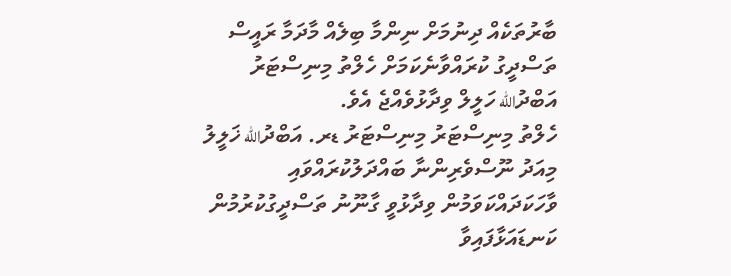ބާރުތަކެއް ދިނުމަށް ނިންމާ ބިލެއް މާދަމާ ރައީސް ތަސްދީގު ކުރައްވާނެކަމަށް ހެލްތު މިނިސްޓަރު އަބްދުالله ހަލީލް ވިދާޅުވެއްޖެ އެވެ.
ހެލްތު މިނިސްޓަރު މިނިސްޓަރު ޑރ. އަބްދުالله ޚަލީލު މިއަދު ނޫސްވެރިންނާ ބައްދަލުކުރައްވައި ވާހަކަދައްކަވަމުން ވިދާޅުވީ ގާނޫނު ތަސްދީގުކުރުމުން ކަނޑައަޅާފައިވާ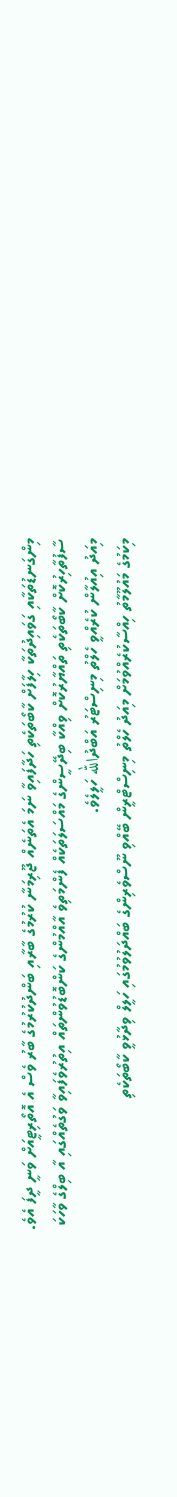މިންގަނޑުތަކާއި ގަވައިދުތަކާ ހިލާފަށް ކާބޯތަކެތި ހަދާފައިވާ ނަމަ އެތަނެއް ޖޫރިމަނާ ކުރުމުގެ ބާރާއި ބަންދުކުރުމުގެ ބާރު ވެސް އެ އޮތޯރިޓީއަށް ވަނީ ދީފަ އެވެ.
ސާފުތާހިރުކޮށް ކާބޯތަކެތި ތައްޔާރުކޮށް ވިއްކާ ބިދޭސީންގެ މައްސަލަތަކެއް ފެންމަތިވެ އާއްމުންގެ ކަންބޮޑުވުންތައް އިތުރުވެފައިވާ ވަގުތެއްގައި އާ ބިލްގެ ވާހަކަ މިއަދު އިއުލާން ކުރެއްވީ ހެލްތު މިނިސްޓަރު އަބްދުالله ހަލީލެވެ.
މިކަމުގެ މައުލޫމާތު ހިއްސާކުރެއްވުމަށް މިއަދު ހެލްތު މިނިސްޓްރީން ބޭއްވި ނޫސްވެރިންގެ ބައްދަލުވުމުގައި ހަލީލް ވިދާޅުވީ ކާބޯތަކެތި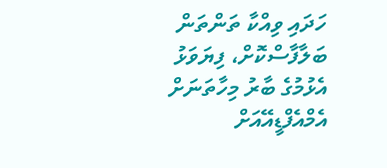ހަދައި ވިއްކާ ތަންތަން ބަލާފާސްކޮށް، ފިޔަވަޅު އެޅުމުގެ ބާރު މިހާތަނަށް އެމްއެފްޑީއޭއަށް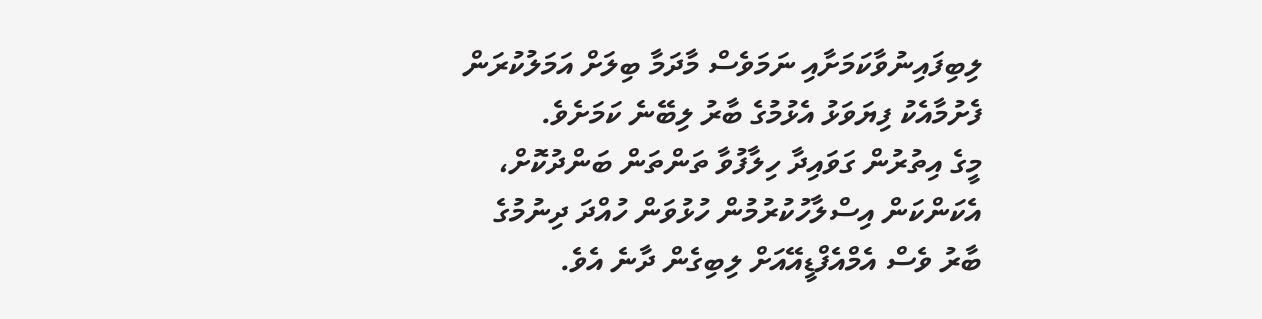ލިބިފައިނުވާކަމަށާއި ނަމަވެސް މާދަމާ ބިލަށް އަމަލުކުރަން ފެށުމާއެކު ފިޔަވަޅު އެޅުމުގެ ބާރު ލިބޭނެ ކަމަށެވެ.
މީގެ އިތުރުން ގަވައިދާ ހިލާފުވާ ތަންތަން ބަންދުކޮށް، އެކަންކަން އިސްލާހުކުރުމުން ހުޅުވަން ހުއްދަ ދިނުމުގެ ބާރު ވެސް އެމްއެފްޑީއޭއަށް ލިބިގެން ދާނެ އެވެ.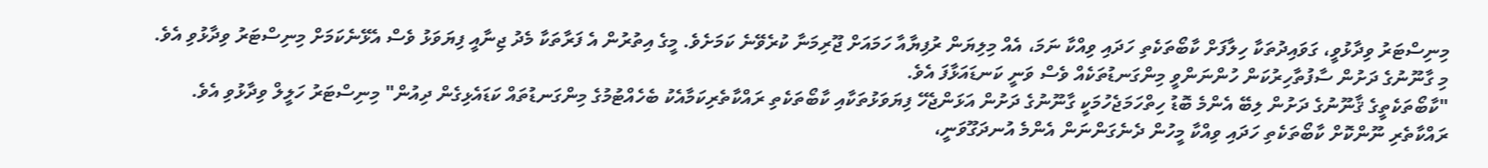މިނިސްޓަރު ވިދާޅުވީ، ގަވައިދުތަކާ ހިލާފަށް ކާބޯތަކެތި ހަދައި ވިއްކާ ނަމަ، އެއް މިލިޔަން ރުފިޔާއާ ހަމައަށް ޖޫރިމަނާ ކުރެވޭނެ ކަމަށެވެ. މީގެ އިތުރުން އެ ފަރާތަކާ މެދު ޖިނާއީ ފިޔަވަޅު ވެސް އެޅޭނެކަމަށް މިނިސްޓަރު ވިދާޅުވި އެވެ.
މި ގާނޫނުގެ ދަށުން ސާފުތާހިރުކަން ހުންނަންވީ މިންގަނޑުތަކެއް ވެސް ވަނީ ކަނޑައަޅާފަ އެވެ.
"ކާބޯތަކެތީގެ ޤާނޫނުގެ ދަށުން ލިބޭ އެންމެ ބޮޑު ހިތްހަމަޖެހުމަކީ ގާނޫނުގެ ދަށުން އަޅަންޖެހޭ ފިޔަވަޅުތަކާއި ކާބޯތަކެތި ރައްކާތެރިކަމާއެކު ބެހެއްޓުމުގެ މިންގަނޑުތައް ކަޑައެޅިގެން ދިއުން" މިނިސްޓަރު ހަލީލް ވިދާޅުވި އެވެ.
ރައްކާތެރި ނޫންކޮށް ކާބޯތަކެތި ހަދައި ވިއްކާ މީހުން ދެނެގަންނަން އެންމެ އުނދަގޫވަނީ،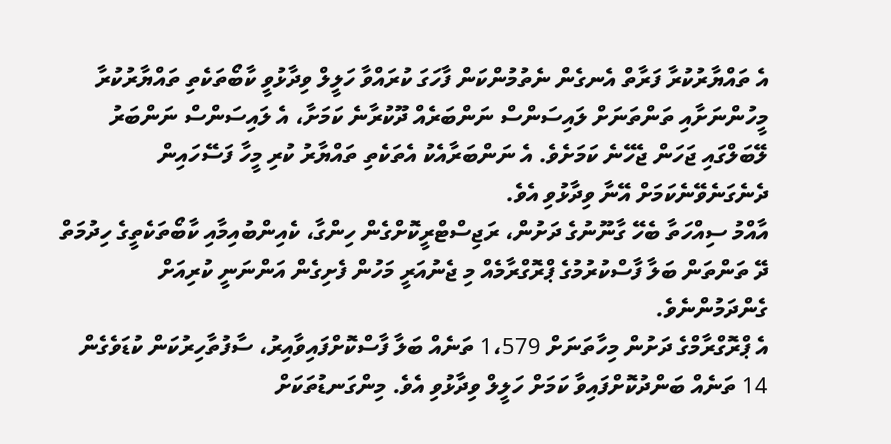އެ ތައްޔާރުކުރާ ފަރާތް އެނގެން ނެތުމުންކަން ފާހަގަ ކުރައްވާ ހަލީލް ވިދާޅުވީ ކާބޯތަކެތި ތައްޔާރުކުރާ މީހުންނަށާއި ތަންތަނަށް ލައިސަންސް ނަންބަރެއް ދޫކުރާނެ ކަމަށާ، އެ ލައިސަންސް ނަންބަރު ލޭބަލްގައި ޖަހަން ޖެހޭނެ ކަމަށެވެ. އެ ނަންބަރާއެކު އެތަކެތި ތައްޔާރު ކުރި މީހާ ފަސޭހައިން ދެނެގަނެވޭނެކަމަށް އޭނާ ވިދާޅުވި އެވެ.
އާއްމު ސިއްހަތާ ބެހޭ ގާނޫނުގެ ދަށުން، ރަޖިސްޓްރީކޮށްގެން ހިންގާ، ކެއިންބުއިމާއި ކާބޯތަކެތީގެ ހިދުމަތް ދޭ ތަންތަން ބަލާ ފާސްކުރުމުގެ ޕްރޮގްރާމެއް މި ޖެނުއަރީ މަހުން ފެށިގެން އަންނަނީ ކުރިއަށް ގެންދަމުންނެވެ.
އެ ޕްރޮގްރާމްގެ ދަށުން މިހާތަނަށް 1،579 ތަނެއް ބަލާ ފާސްކޮށްފައިވާއިރު، ސާފުތާހިރުކަން ކުޑަވެގެން 14 ތަނެއް ބަންދުކޮށްފައިވާ ކަމަށް ހަލީލް ވިދާޅުވި އެވެ. މިންގަނޑުތަކަށް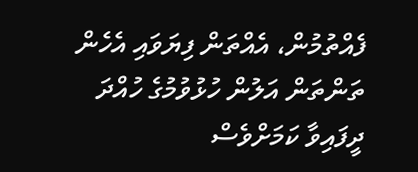ފެއްތުމުން، އެއްތަން ފިޔަވައި އެހެން ތަންތަން އަލުން ހުޅުވުމުގެ ހުއްދަ ދީފައިވާ ކަމަށްވެސް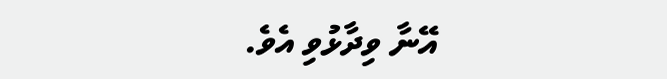އޭނާ ވިދާޅުވި އެވެ.